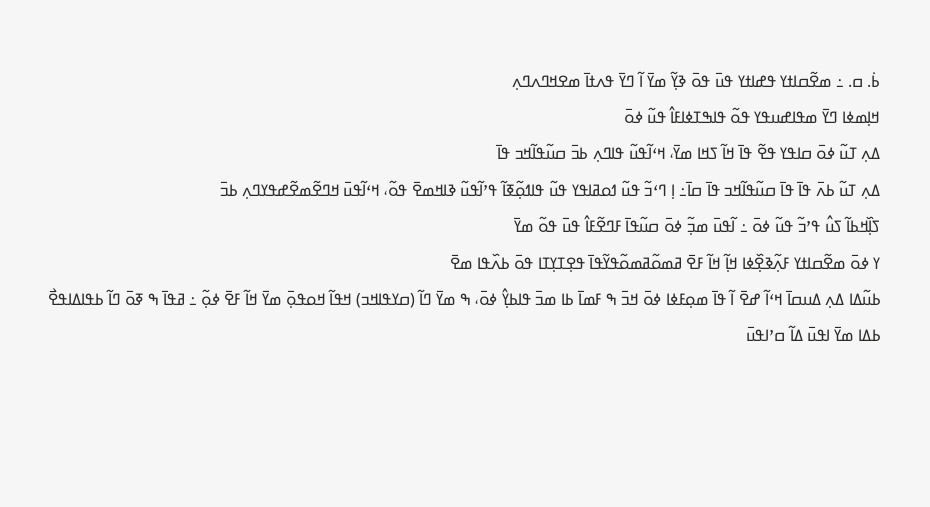ߕ߭. ߛ. ߸ ߘߐ߬ߛߊߙߌ ߟߝߊߙߌ ߟߎ߫ ߟߋ߫ ߢߌ߲߬ ߘߌ߫ ߊ߬ ߣߌ߫ ߟߍߙߊ߫ ߘߐߞߣߍߣߍ߲
ߞߊ߲ߘߦߊ ߣߌ߫ ߘߟߊߝߎߟߌ ߟߋ߬ ߟߊߒߠߦߊߓߊ߮ ߟߎ߬ ߦߋ߫
ߡߍ߲ ߠߎ߬ ߦߋ߫ ߛߊߟߌ ߟߐ߬ ߟߊ߫ ߞߊ߬ ߖߞߊ ߘߌ߫، ߞߵߊ߬ߟߎ߬ ߟߊߣߍ߲ ߕߏ߫ ߛߎ߬ߟߊ߬ߞߏ ߟߊ߫
ߡߍ߲ ߠߎ߬ ߕߍ߫ ߟߊ߫ ߟߊ߫ ߛߎ߬ߟߊ߬ߞߏ ߟߊ߫ ߛߊ߫߸ ߊ߲ ߣߵߏ߬ ߟߎ߬ ߗߋߥߊߟߌ ߟߎ߬ ߟߊߗߋ߲߬ߧߊ߬ ߟߴߊ߬ߟߎ߬ ߢߊߞߘߐ߫ ߟߋ߬، ߞߵߊ߬ߟߎ߫ ߞߣߐ߬ߘߐ߬ߝߟߌߣߍ߲ ߕߏ߫
ߖߊ߲߰ߞߕߊ߬ ߖߎ߮ ߟߴߏ߬ ߟߎ߬ ߦߋ߫ ߸ ߊ߬ߟߎ߫ ߘߏ߲߬ ߦߋ߫ ߛߎ߬ߟߊ߫ ߓߣߐ߬ߓߊ߮ ߟߎ߫ ߟߋ߬ ߘߌ߫
ߌ ߦߋ߫ ߘߐ߬ߛߊߙߌ ߓߍ߲߬ߢߐ߲߰ߦߊ ߞߊ߲߬ ߞߊ߬ ߓߐ߫ ߥߘߋ߬ߥߘߋ߬ߟߌ߬ߟߊ߫ ߟߐ߲ߠߌ߲ߠߊ ߟߋ߫ ߕߍ߰ߟߊ ߘߐ߫
ߕߎ߬ߡߊ ߡߍ߲ ߡߎߛߊ߫ ߞߵߊ߬ ߝߐ߫ ߊ߬ ߟߊ߫ ߘߋ߲ߓߦߊ ߦߋ߫ ߞߏ߫ ߒ ߓߘߊ߫ ߕߊ ߘߏ߫ ߟߊߕߌ߲߮ ߦߋ߫، ߒ ߘߌ߫ ߣߊ߬ (ߛߌߟߊߞߏ) ߞߟߊ߬ ߞߋߟߋ߲߫ ߘߌ߫ ߞߊ߬ ߓߐ߫ ߦߋ߲߬ ߸ ߥߟߊ߫ ߒ ߧߋ߫ ߣߊ߬ ߕߟߊߡߊߟߐ߯ ߕߡߊ ߘߌ߫ ߊߟߎ߫ ߡߊ߬ ߛߴߊߟߎ߫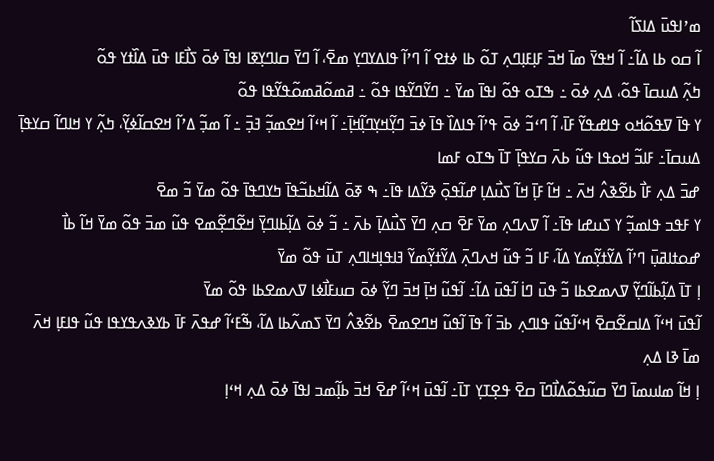ߘߴߊߟߎ߫ ߡߊߖߊ߬
ߊ߬ ߛߋ ߕߊ ߡߊ߬߸ ߊ߬ ߞߟߌ߫ ߘߊ߫ ߞߏ߫ ߓߊ߲ߓߊ߲ߣߍ߲ ߠߋ߬ ߕߊ ߦߙߐ ߊ߬ ߣߴߊ߬ ߟߊߡߌߣߌ߲ ߘߐ߫، ߊ߬ ߣߌ߫ ߛߊߣߌ߲ߧߊ ߊߟߊ߫ ߦߋ߫ ߖߊ߯ߓߊ ߟߎ߫ ߡߊ߰ߙߌ ߟߋ߬
ߤߍ߲߬ ߡߎߛߊ߫ ߟߋ߬، ߡߍ߲ ߦߋ߫ ߸ ߒߠߋ ߟߋ߬ ߊߟߊ߫ ߘߌ߫ ߸ ߣߌ߬ߣߌ߬ߟߊ ߟߋ߬ ߸ ߥߘߋ߬ߥߘߋ߬ߟߌ߬ߟߊ ߟߋ߬
ߌ ߟߊ߫ ߜߟߋ߬ߞߋ ߟߊߝߟߌ߬ ߓߊ߫، ߊ߬ ߣߵߏ߬ ߦߋ߫ ߟߴߊ߬ ߟߊߡߊ߰ ߟߊ߫ ߦߏ߫ ߣߌ߲߬ߞߌ߲ߣߊ߲߬ߞߊ߲߫߸ ߊ߬ ߞߵߊ߬ ߞߐߘߏ߲߬ ߔߏ߲߫ ߸ ߊ߬ ߘߏ߲߬ ߡߴߊ߬ ߞߐߛߊ߬ߦߌ߲߬، ߤߍ߲߬ ߌ ߞߊߣߊ߬ ߛߌߟߊ߲߫ ߡߎߛߊ߫߸ ߓߊߏ߬ ߞߋߟߊ ߟߎ߬ ߕߍ߫ ߛߌߟߊ߲߫ ߠߊ߫ ߒߠߋ ߓߘߊ
ߝߏ߫ ߡߍ߲ ߓߊ߯ ߕߐ߬ߢߍ߮ ߞߍ߫ ߸ ߞߊ߬ ߓߊ߲߫ ߞߊ߬ ߖߎ߯ߡߊ߲ ߝߊ߬ߟߋ߲߫ ߢߌ߬ߡߊ ߟߊ߫߸ ߒ ߧߋ߫ ߡߊ߬ߞߕߏ߬ߟߊ߫ ߤߌߣߟߊ߫ ߟߋ߬ ߘߌ߫ ߏ߬ ߘߐ߫
ߌ ߓߟߏ ߟߊߘߏ߲߬ ߌ ߖߎߝߊ ߟߊ߫߸ ߊ߬ ߜߍߣߍ߲ ߘߌ߫ ߓߐ߫ ߛߍ߲ ߣߌ߫ ߖߎ߯ߡߊ߲߫ ߕߍ߫ ߸ ߏ߬ ߦߋ߫ ߡߊ߲߬ߕߊߣߌ߲߫ ߞߐ߬ߣߐ߲߬ߘߐ ߟߎ߬ ߘߏ߫ ߟߋ߬ ߘߌ߫ ߞߊ߬ ߕߊ߯ ߝߋߙߊߥߎ߲߫ ߣߴߊ߬ ߡߌ߬ߙߌ߲߬ߘߌ ߡߊ߬، ߓߊ ߏ߬ ߟߎ߬ ߞߍߣߍ߲߫ ߡߌ߬ߙߌ߲߬ߘߌ߬ ߔߊߟߊ߲ߞߊߣߍ߲ ߠߎ߫ ߟߋ߬ ߘߌ߫
ߊ߲ ߠߊ߫ ߡߊ߲߬ߕߊ߬ߣߌ߲߬ ߜߍߘߐߕߊ ߏ߬ ߟߎ߫ ߣߊ߭ ߊ߬ߟߎ߫ ߡߊ߬߸ ߊ߬ߟߎ߬ ߞߊ߲߫ ߞߏ߫ ߣߌ߲߬ ߦߋ߫ ߛߎߓߊ߯ߦߊ ߜߍߘߐߕߊ ߟߋ߬ ߘߌ߫
ߊ߬ߟߎ߫ ߞߵߊ߬ ߡߊߛߐ߬ߛߐ߫ ߞߵߊ߬ߟߎ߬ ߟߊߣߍ߲ ߕߏ߫ ߊ߬ ߟߊ߫ ߊ߬ߟߎ߬ ߞߣߐߘߐ߫ ߕߐ߬ߢߍ߮ ߣߌ߫ ߖߘߍ߬ߕߊ ߡߊ߬، ߒ߬ߓߵߊ߬ ߝߟߍ߫ ߓߊ߫ ߕߌߢߍߟߌߟߊ ߟߎ߬ ߟߊߓߊ߲ ߞߍ߫ ߘߊ߫ ߢߊ ߡߍ߲
ߊ߲ ߞߊ߬ ߘߊߎߘߊ߫ ߣߌ߫ ߛߎ߬ߟߋ߬ߡߊ߯ߣߊ߫ ߛߐ߫ ߟߐ߲ߠߌ߲ ߠߊ߫߸ ߊ߬ߟߎ߫ ߞߵߊ߬ ߝߐ߫ ߞߏ߫ ߕߊ߲߬ߘߏ ߊߟߊ߫ ߦߋ߫ ߡߍ߲ ߞߵߊ߲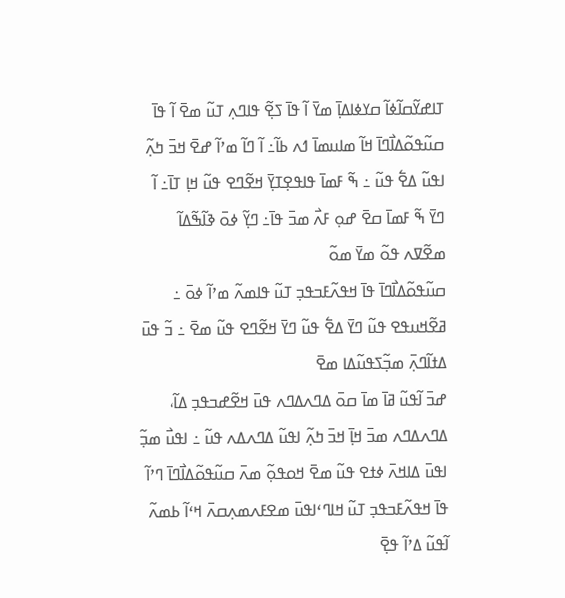ߠߊߝߌ߬ߛߊ߬ߦߊ߬ ߛߌߦߊߡߊ߲߫ ߘߌ߫ ߊ߬ ߟߊ߫ ߖߐ߲߬ ߟߊߣߍ߲ ߠߎ߬ ߘߐ߫ ߊ߬ ߟߊ߫
ߛߎ߬ߟߋ߬ߡߊ߯ߣߊ߫ ߞߊ߬ ߘߊߎߘߊ߫ ߗߍ ߕߊ߬߸ ߊ߬ ߣߊ߬ ߘߴߊ߬ ߝߐ߫ ߞߏ߫ ߤߍ߲߬ ߊߟߎ߬ ߡߐ߱ ߟߎ߬ ߸ ߒ߬ ߓߘߊ߫ ߟߊߟߐ߲ߠߌ߲߫ ߞߐ߬ߣߐ ߟߎ߬ ߞߊ߲ ߠߊ߫߸ ߊ߬ ߣߌ߫ ߒ߬ ߓߘߊ߫ ߛߐ߫ ߝߋ߲ ߓߍ߯ ߘߏ߫ ߟߊ߫߸ ߣߌ߲߬ ߦߋ߫ ߢߊ߬ߒ߬ߡߊ߬ ߘߐ߬ߜߍ ߟߋ߬ ߘߌ߫ ߘߋ߬
ߛߎ߬ߟߋ߬ߡߊ߯ߣߊ߫ ߟߊ߫ ߞߟߍ߬ߓߏߟߏ߲ ߠߎ߬ ߟߊߘߍ߬ ߘߴߊ߬ ߦߋ߫ ߸ ߥߐ߬ߞߎߟߐ ߟߎ߬ ߣߌ߫ ߡߐ߱ ߟߎ߬ ߣߌ߫ ߞߐ߬ߣߐ ߟߎ߬ ߘߐ߫ ߸ ߏ߬ ߟߎ߫ ߡߙߊ߬ߣߍ߲߫ ߘߏ߲߬ߖߟߎ߬ߡߊ ߘߐ߫
ߝߏ߫ ߊ߬ߟߎ߬ ߥߊ߫ ߘߊ߫ ߛߋ߫ ߡߣߍߡߣߍ ߟߎ߫ ߞߐ߬ߝߏߟߏ߲ ߡߊ߬، ߡߣߍߡߣߍ ߘߏ߫ ߞߊ߲߫ ߞߏ߫ ߤߍ߲߬ ߊߟߎ߬ ߡߣߍߡߍ ߟߎ߬ ߸ ߊߟߎ߯ ߘߏ߲߬ ߊߟߎ߫ ߡߊߞߍ߫ ߦߙߐ ߟߎ߬ ߘߐ߫ ߞߋߟߋ߲߬ ߘߍ߫ ߛߎ߬ߟߋ߬ߡߊ߯ߣߊ߫ ߣߴߊ߬ ߟߊ߫ ߞߟߍ߬ߓߏߟߏ߲ ߠߎ߬ ߞߊߣߵߊߟߎ߫ ߘߐߓߍߘߍ߲ߛߍ߫ ߞߵߊ߬ ߕߘߍ߬ ߊ߬ߟߎ߬ ߡߴߊ߬ ߟߐ߲߫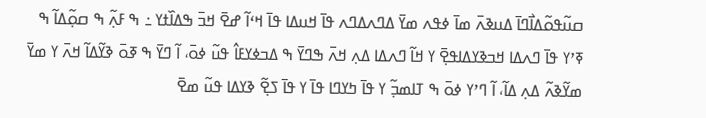ߛߎ߬ߟߋ߬ߡߊ߯ߣߊ߫ ߡߎߢߍ߫ ߘߊ߫ ߦߟߍ ߘߌ߫ ߡߣߍߡߣߍ ߟߊ߫ ߞߎߡߊ ߟߊ߫ ߞߵߊ߬ ߝߐ߫ ߞߏ߫ ߒߡߊ߰ߙߌ ߸ ߒ ߓߍ߲߬ ߒ ߛߋ߲߬ߡߊ߬ ߒ ߧߴߌ ߟߊ߫ ߣߍߡߊ ߞߏߢߌߡߊߟߐ߲߫ ߌ ߞߊ߬ ߣߍߡߊ ߡߍ߲ ߞߍ߫ ߒߣߌ߫ ߒ ߡߏߦߌߓߊ߮ ߟߎ߬ ߦߋ߫، ߊ߬ ߣߌ߫ ߒ ߧߋ߫ ߢߌ߬ߡߊ߬ ߞߍ߫ ߌ ߘߌ߫ ߘߌ߬ߢߍ߬ ߡߍ߲ ߡߊ߬، ߊ߬ ߣߴߌ ߦߋ߫ ߒ ߠߊߘߏ߲߬ ߌ ߟߊ߫ ߤߌߣߊ ߟߊ߫ ߌ ߟߊ߫ ߖߐ߲߬ ߢߌߡߊ ߟߎ߬ ߘߐ߫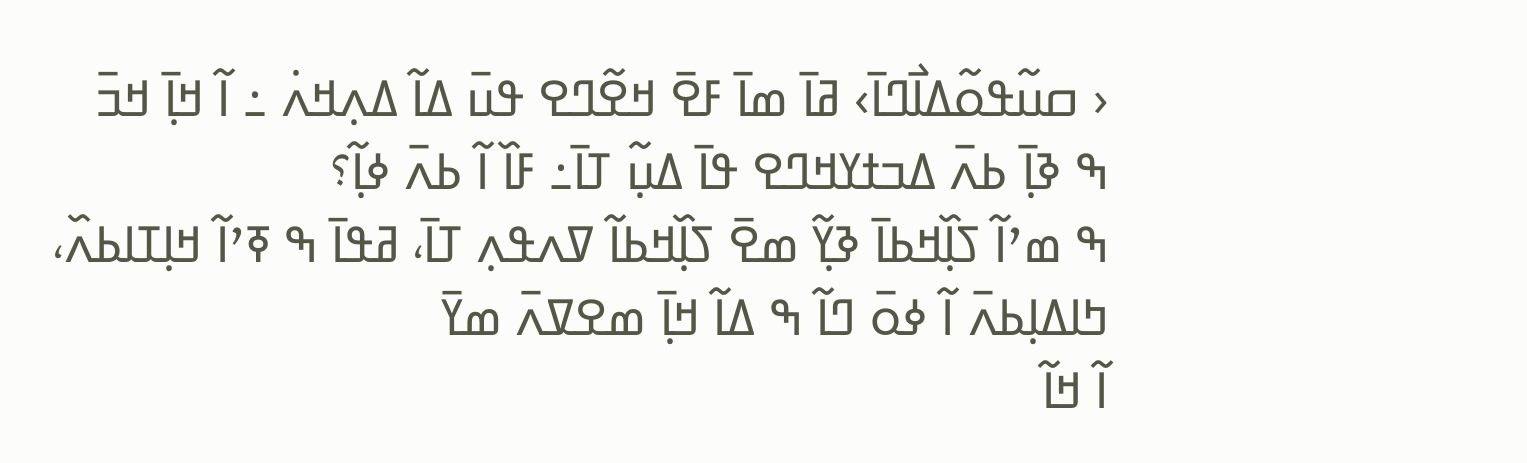‹ ߛߎ߬ߟߋ߬ߡߊ߯ߣߊ߫› ߥߊ߫ ߘߊ߫ ߓߐ߫ ߞߐ߬ߣߐ ߟߎ߫ ߡߊ߬ ߡߍ߲ߞߍ߭ ߸ ߊ߬ ߞߊ߲߫ ߞߏ߫ ߒ ߢߊ߲߫ ߕߍ߫ ߡߏߙߌߞߣߐ ߟߊ߫ ߡߎ߲߬ ߠߊ߫߸ ߓߊ߰ ߊ߬ ߕߍ߫ ߦߊ߲߬؟
ߒ ߘߴߊ߬ ߖߊ߲߰ߞߕߊ߫ ߢߌ߲߬ ߘߐ߫ ߖߊ߲߰ߞߕߊ߬ ߜߍߟߍ߲ ߠߊ߫، ߥߟߊ߫ ߒ ߧߴߊ߬ ߞߊ߲ߠߊߕߍ߰، ߤߊߡߊ߲ߕߍ߫ ߊ߬ ߦߋ߫ ߣߊ߬ ߒ ߡߊ߬ ߞߊ߲߫ ߘߐߜߍ߫ ߘߌ߫
ߊ߬ ߞߊ߬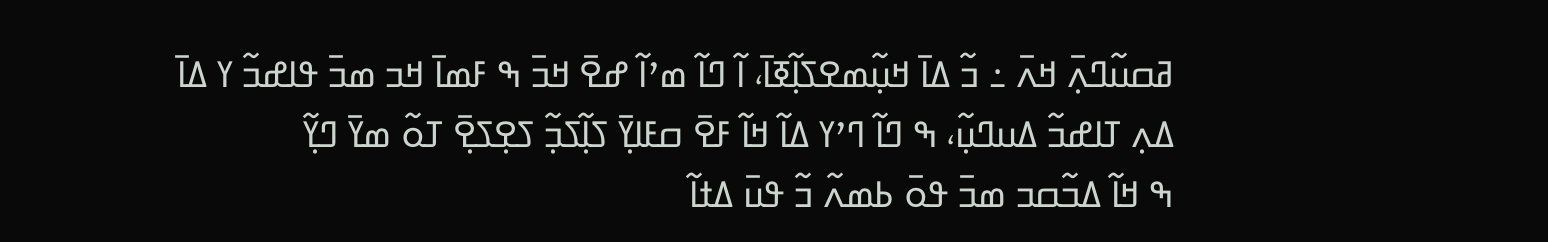ߥߛߎ߬ߣߍ߲߫ ߞߍ߫ ߸ ߏ߬ ߡߊ߫ ߞߎ߲߬ߘߐߖߊ߲߬ߧߊ߫، ߊ߬ ߣߊ߬ ߘߴߊ߬ ߝߐ߫ ߞߏ߫ ߒ ߓߘߊ߫ ߞߏ ߘߏ߫ ߟߊߝߏ߬ ߌ ߡߊ߫ ߡߍ߲ ߠߊߝߏ߬ ߡߎߣߎ߲߬، ߒ ߣߊ߬ ߣߴߌ ߡߊ߬ ߞߊ߬ ߓߐ߫ ߛߓߊߌ߲߫ ߖߊ߲߬ߖߏ߲߬ ߖߐ߲ߖߐ߲߫ ߠߋ߬ ߘߌ߫ ߣߌ߲߬
ߒ ߞߊ߬ ߡߏ߬ߛߏ ߘߏ߫ ߟߋ߫ ߕߘߍ߬ ߏ߬ ߟߎ߫ ߡߙߊ߬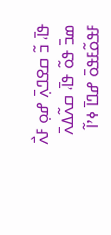ߟߊ߫، ߏ߬ ߛߐߣߍ߲߫ ߝߋ߲ ߓߍ߯ ߘߏ߫ ߟߋ߬ ߟߊ߫، ߛߍ߬ߡߍ߫ ߓߟߋ߬ߓߟߋ߫ ߝߣߊ߫ ߦߴߊ߬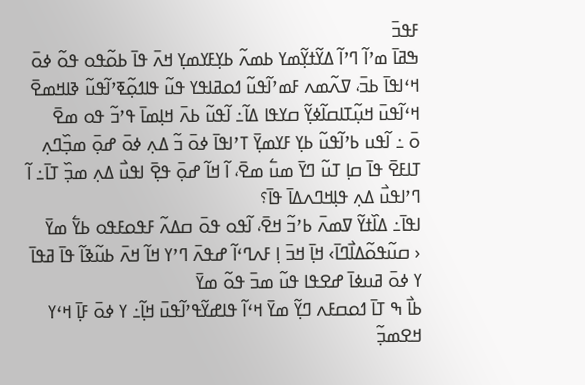ߓߟߏ߫
ߒߥߊ߫ ߘߴߊ߬ ߣߴߊ߬ ߡߌ߬ߙߌ߲߬ߘߌ ߕߘߍ߬ ߕߌ߲ߓߌߘߌ߲ ߞߍ߫ ߟߊ߫ ߕߋ߬ߟߋ ߟߋ߬ ߦߋ߫ ߞߵߊߟߊ߫ ߕߏ߫، ߜߍ߬ߘߍ ߓߘߴߊ߬ߟߎ߬ ߗߋߥߊߟߌ ߟߎ߬ ߟߊߗߋ߲߬ߧߴߊ߬ߟߎ߬ ߢߊߞߘߐ߫ ߞߵߊ߬ߟߎ߫ ߞߎ߲߬ߠߊߛߊ߬ߦߌ߲߬ ߛߌߟߊ ߡߊ߬߸ ߊ߬ߟߎ߬ ߕߍ߫ ߞߊ߲ߘߊ߫ ߟߴߏ߬ ߟߋ ߘߐ߫
ߋ߫ ߸ ߊ߬ߟߎ ߕߴߊ߬ߟߎ߬ ߕߌ߲ ߓߌߘߌ߲߫ ߠߴߊߟߊ߫ ߦߋ߫ ߏ߬ ߡߍ߲ ߦߋ߫ ߝߋ߲߫ ߘߏ߲߰ߣߍ߲ ߠߊߓߐ߫ ߟߊ߫ ߛߊ߲ ߠߎ߬ ߣߌ߫ ߘߎ߱ ߘߐ߫، ߊ߬ ߞߊ߬ ߝߋ߲߫ ߟߐ߲߫ ߊߟߎ߯ ߡߍ߲ ߘߏ߲߰ ߠߊ߫߸ ߊ߬ ߣߴߊߟߎ߯ ߡߍ߲ ߟߊ߲ߞߣߍߡߊ߫ ߟߊ߫؟
ߊߟߊ߫߸ ߡߊ߰ߙߌ߬ ߜߘߍ߫ ߕߴߏ߬ ߞߐ߫، ߊ߬ߟߋ ߟߋ߫ ߛߡߍ߬ ߓߟߋߓߟߋ ߕߌ߱ ߘߌ߫
‹ ߛߎ߬ߟߋ߬ߡߊ߯ߣߊ߫› ߞߊ߲߫ ߞߏ߫ ߊ߲ ߓߍߣߵߊ߬ ߝߟߍ߫ ߣߴߌ ߞߊ߬ ߞߍ߫ ߕߎ߬ߢߊ߬ ߟߊ߫ ߥߟߊ߫ ߌ ߦߋ߫ ߥߎߦߊ߫ ߝߐߟߊ ߟߎ߬ ߘߏ߫ ߟߋ߬ ߘߌ߫
ߕߊ߯ ߒ ߠߊ߫ ߗߋߛߓߍ ߣߌ߲߬ ߘߌ߫ ߞߵߊ߬ ߟߊߝߌ߬ߟߴߊ߬ߟߎ߫ ߞߊ߲߬߸ ߌ ߦߋ߫ ߓߊ߲߫ ߞߵߌ ߞߐߘߏ߲߬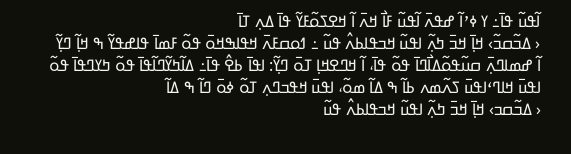ߊ߬ߟߎ߬ ߟߊ߫߸ ߌ ߦߴߊ߬ ߝߟߍ߫ ߊ߬ߟߎ߬ ߓߊ߯ ߞߍ߫ ߊ߬ ߞߐߖߋ߬ߓߌ߬ ߟߊ߫ ߡߍ߲ ߠߊ߫
‹ ߡߏ߬ߛߏ߬› ߞߊ߲߫ ߞߏ߫ ߤߍ߲߬ ߊߟߎ߬ ߞߏߟߊߕߍ߮ ߟߎ߬ ߸ ߗߋߛߓߍ߫ ߞߟߊߒߞߋ߫ ߟߋ߬ ߓߘߊ߫ ߟߊߝߟߌ߬ ߒ ߞߊ߲߬ ߣߌ߲߬
ߊ߬ ߝߘߊߣߍ߲߫ ߛߎ߬ߟߋ߬ߡߊ߯ߣߊ߫ ߟߋ߬ ߟߊ߫، ߊ߬ ߞߣߐߞߊ߲ ߠߋ߫ ߣߌ߲߬: ߊߟߊ߫ ߕߐ߮ ߟߊ߫߸ ߡߊ߬ߤߌ߬ߣߊ߬ߟߊ߫ ߟߋ߬ ߤߌߣߟߊ߫ ߟߋ߬
ߊߟߎ߫ ߞߊߣߵߊߟߎ߫ ߖߍ߬ߘߍ ߕߊ߬ ߒ ߡߊ߬ ߘߋ߬، ߊߟߎ߫ ߞߟߏߣߍ߲ ߠߋ߬ ߦߋ߫ ߣߊ߬ ߒ ߡߊ߬
‹ ߡߏ߬ߛߏ› ߞߊ߲߫ ߞߏ߫ ߤߍ߲߬ ߊߟߎ߬ ߞߏߟߊߕߍ߮ ߟߎ߬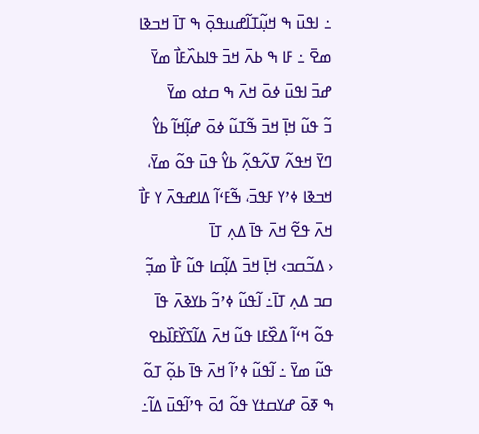߸ ߊߟߎ߫ ߒ ߞߎ߲߬ߠߊ߬ߝߎߟߋ߲߫ ߒ ߠߊ߫ ߞߏߢߊ ߘߐ߫ ߸ ߓߊ ߒ ߕߍ߫ ߞߏ߫ ߟߊߕߍ߰ߓߊ߯ ߘߌ߫ ߝߏ߫ ߊߟߎ߫ ߦߋ߫ ߞߍ߫ ߒ ߛߙߋ ߘߌ߫
ߏ߬ ߟߎ߬ ߞߊ߲߫ ߞߏ߫ ߒ߬ߠߎ߬ ߦߋ߫ ߝߊ߲߬ߞߊ߬ ߕߌ߮ ߣߌ߫ ߞߟߍ߬ ߜߍ߬ߟߍ߲߬ ߕߌ߮ ߟߎ߫ ߟߋ߬ ߘߌ߫، ߞߏߢߊ ߦߴߌ ߓߟߏ߫، ߒ߬ߓߵߊ߬ ߡߊߝߟߍ߫ ߌ ߓߊ߯ ߞߍ߫ ߟߐ߬ ߞߍ߫ ߟߊ߫ ߡߍ߲ ߠߊ߫
‹ ߡߏ߬ߛߏ› ߞߊ߲߫ ߞߏ߫ ߡߊ߲߬ߛߊ ߟߎ߬ ߓߊ߯ ߘߏ߲߬ ߛߏ ߡߍ߲ ߠߊ߫߸ ߊ߬ߟߎ߬ ߦߴߏ߬ ߕߌߢߍ߫ ߟߊ߫ ߟߋ߬ ߞߵߊ߬ ߡߐ߰ߓߊ ߟߎ߬ ߞߍ߫ ߡߊ߬ߖߌ߰ߓߊ߰ߕߐ ߟߎ߬ ߘߌ߫ ߸ ߊ߬ߟߎ߬ ߦߴߊ߬ ߞߍ߫ ߟߊ߫ ߕߋ߲߬ ߠߋ߬
ߒ ߧߋ߫ ߝߌߛߙߌ ߟߋ߬ ߗߋ߫ ߟߴߊ߬ߟߎ߫ ߡߊ߬߸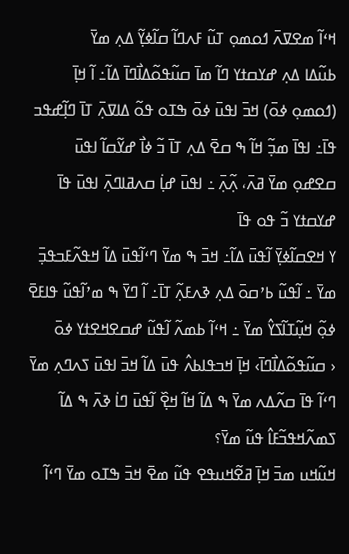ߞߵߊ߬ ߘߐߜߍ߫ ߗߋߘߋ߲ ߠߎ߬ ߓߍߣߊ߬ ߛߊ߬ߦߌ߲߬ ߡߍ߲ ߘߌ߫
ߕߎ߬ߡߊ ߡߍ߲ ߝߌߛߙߌ ߣߊ߬ ߘߊ߫ ߛߎ߬ߟߋ߬ߡߊ߯ߣߊ߫ ߡߊ߬߸ ߊ߬ ߞߊ߲߫ (ߗߋߘߋ߲ ߦߋ߫) ߞߏ߫ ߊߟߎ߫ ߦߋ߫ ߒߠߋ ߟߋ߬ ߡߊߜߍ߲߫ ߠߊ߫ ߣߊ߲߬ߝߟߏ ߟߊ߫߸ ߊߟߊ߫ ߘߏ߲߬ ߞߊ߬ ߒ ߛߐ߫ ߡߍ߲ ߠߊ߫ ߏ߬ ߦߊ߯ ߝߌ߬ߛߊ߬ ߊߟߎ߫ ߛߐߝߋ߲ ߘߌ߫ ߥߍ߫، ߍ߲߬ߍ߲߫ ߸ ߊߟߎ߫ ߝߊ߲߭ ߛߍߥߊߣߍ߲߫ ߊߟߎ߫ ߟߊ߫ ߝߌߛߙߌ ߏ߬ ߟߋ ߟߊ߫
ߌ ߞߐߛߊ߬ߦߌ߲߫ ߊ߬ߟߎ߫ ߡߊ߬߸ ߞߏ߫ ߒ ߘߌ߫ ߣߵߊ߬ߟߎ߫ ߡߊ߬ ߞߟߍ߬ߓߏߟߏ߲߫ ߘߌ߫ ߸ ߊ߬ߟߎ߬ ߕߴߛߋ߫ ߡߍ߲ ߢߍߓߍ߲߬ ߠߊ߫߸ ߊ߬ ߣߌ߫ ߒ ߘߴߊ߬ߟߎ߬ ߟߊߓߐ߫ ߦߋ߲߬ ߞߎ߲߬ߠߊ߬ߖߌ߮ ߘߌ߫ ߸ ߞߵߊ߬ ߕߘߍ߬ ߊ߬ߟߎ߬ ߝߛߐߞߐߙߌ ߦߋ߫
‹ ߛߎ߬ߟߋ߬ߡߊ߯ߣߊ߫› ߞߊ߲߫ ߞߏߟߊߕߍ߮ ߟߎ߫ ߡߊ߬ ߞߏ߫ ߊߟߎ߫ ߖߍߣߍ߲ ߘߌ߫ ߣߵߊ߬ ߟߊ߫ ߛߍ߬ߡߍ ߘߌ߫ ߒ ߡߊ߬ ߞߊ߬ ߞߐ߲߰ ߊ߬ߟߎ߫ ߣߊ߭ ߢߍ߫ ߒ ߡߊ߬ ߖߘߍ߬ߞߟߏ߬ߓߊ߮ ߟߎ߬ ߘߌ߫؟
ߞߎ߬ߞߎ ߘߏ߫ ߞߊ߲߫ ߥߐ߬ߞߎߟߐ ߟߎ߬ ߘߐ߫ ߞߏ߫ ߒߠߋ ߘߌ߫ ߣߵߊ߬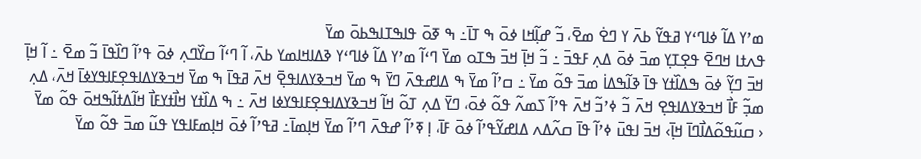ߘߴߌ ߡߊ߬ ߦߊߣߵߌ ߥߟߌ߬ ߕߍ߫ ߌ ߣߐ߭ ߘߐ߫، ߏ߬ ߝߊ߲߬ߞߊ ߦߋ߫ ߒ ߠߊ߫߸ ߒ ߧߋ߫ ߟߊߒߠߊߒߕߋ߫ ߘߌ߫
ߟߍߙߊ ߞߣߐ߫ ߟߐ߲ߠߌ߲ ߘߏ߫ ߦߋ߫ ߡߍ߲ ߓߟߏ߫ ߸ ߏ߬ ߞߊ߲߫ ߞߏ߫ ߒߠߋ ߘߌ߫ ߣߵߊ߬ ߘߴߌ ߡߊ߬ ߦߊߣߵߌ ߢߡߊߞߊߘߌ ߕߍ߫، ߊ߬ ߣߵߊ߬ ߛߌ߰ߣߍ߲ ߦߋ߫ ߟߴߊ߬ ߣߊ߰ߟߊ߫ ߏ߬ ߘߐ߫ ߸ ߊ߬ ߞߊ߲߫ ߞߏ߫ ߣߌ߲߬ ߦߋ߫ ߒߡߊ߰ߙߌ ߟߊ߫ ߢߊ߬ߒߡߊ߭ ߘߏ߫ ߟߋ߬ ߘߌ߫ ߸ ߛߴߊ߬ ߘߌ߫ ߒ ߡߊߝߟߍ߫ ߣߌ߫ ߒ ߘߌ߫ ߞߏߢߌߡߊߟߐ߲߫ ߞߍ߫ ߥߟߊ߫ ߒ ߘߌ߫ ߞߏߢߌߡߊߟߐ߲ߓߊߟߌߦߊ߫ ߞߍ߫، ߡߍ߲ ߘߏ߲߬ ߓߊ߯ ߞߏߢߌߡߊߟߐ߲ ߞߍ߫ ߏ߬ ߦߴߏ߬ ߞߍ߫ ߟߴߊ߬ ߖߘߍ߬ ߟߋ߬ ߦߋ߫، ߣߌ߫ ߡߍ߲ ߠߋ߬ ߞߊ߬ ߞߏߢߌߡߊߟߐ߲ߓߊߟߌߦߊ ߞߍ߫ ߸ ߒ ߡߊ߰ߙߌ ߞߊ߯ߙߌߓߊ߯ ߞߊ߬ߡߙߊ߬ߒߞߋ߫ ߟߋ߬ ߘߌ߫
‹ ߛߎ߬ߟߋ߬ߡߊ߯ߣߊ߫ ߞߊ߲߫› ߞߏ߫ ߊߟߎ߫ ߦߴߊ߬ ߟߊ߫ ߛߍ߬ߡߍ ߡߊߝߌ߬ߟߴߊ߬ ߦߋ߫ ߓߊ߫، ߊ߲ ߧߴߊ߬ ߝߟߍ߫ ߣߴߊ߬ ߘߌ߫ ߞߊ߲ߘߊ߫߸ ߥߟߴߊ߬ ߦߋ߫ ߞߊ߲ߘߓߊߟߌ ߟߎ߬ ߘߏ߫ ߟߋ߬ ߘߌ߫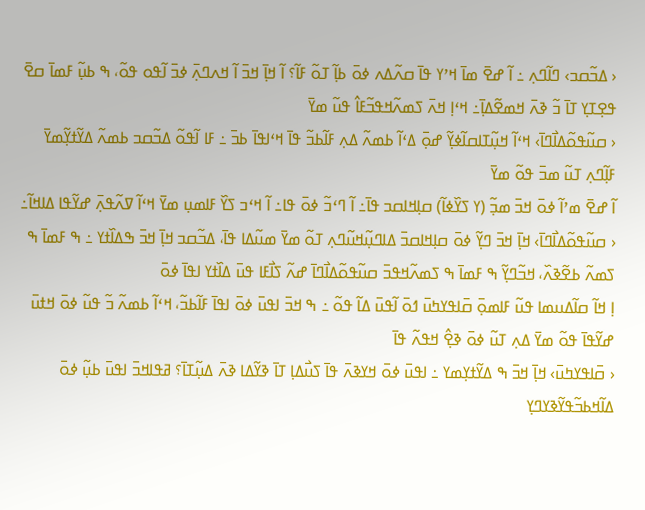‹ ߡߏ߬ߛߏ› ߣߊ߬ߣߍ߲ ߸ ߊ߬ ߝߐ߫ ߘߊ߫ ߞߴߌ ߟߊ߫ ߛߍ߬ߡߍ ߦߋ߫ ߕߊ߲߬ ߠߋ߬ ߓߊ߬؟ ߊ߬ ߞߊ߲߫ ߞߏ߫ ߊ߬ ߞߍߣߍ߲߫ ߦߏ߫ ߊ߬ߟߋ ߟߋ߬، ߒ ߕߎ߲߬ ߓߘߊ߫ ߛߐ߫ ߟߐ߲ߠߌ߲ ߠߊ߫ ߏ߬ ߢߍ߫ ߞߘߐ߬ߡߊ߲߫߸ ߞߵߊ߲ ߞߍ߫ ߖߘߍ߬ߞߟߏ߬ߓߊ߮ ߟߎ߬ ߘߌ߫
‹ ߛߎ߬ߟߋ߬ߡߊ߯ߣߊ߫› ߞߵߊ߬ ߞߎ߲߬ߠߊߛߊ߬ߦߌ߲߬ ߝߋ߲߫ ߡߵߊ߬ ߕߘߍ߬ ߡߍ߲ ߓߊ߬ߕߏ߬ ߟߊ߫ ߞߵߊߟߊ߫ ߕߏ߫ ߸ ߓߊ ߊ߬ߟߋ߬ ߡߏ߬ߛߏ ߕߘߍ߬ ߡߌ߬ߙߌ߲߬ߘߌ߫ ߓߊ߲߬ߣߍ߲ ߠߎ߬ ߘߏ߫ ߟߋ߬ ߘߌ߫
ߊ߬ ߝߐ߫ ߘߴߊ߬ ߦߋ߫ ߞߏ߫ ߘߏ߲߬ (ߌ ߖߌ߰ߦߊ߬) ߛߊ߲ߞߊߛߏ ߟߊ߫߸ ߊ߬ ߣߵߏ߬ ߦߋ߫ ߟߊ߸ ߊ߬ ߞߵߏ ߖߌ߰ ߓߊߘߎ߲ ߘߌ߫ ߞߵߊ߬ ߜߍ߬ߟߍ߲߫ ߝߌ߬ߟߊ ߡߊߞߊ߬߸ ‹ ߛߎ߬ߟߋ߬ߡߊ߯ߣߊ߫› ߞߊ߲߫ ߞߏ߫ ߣߌ߲߬ ߦߋ߫ ߛߊ߲ߞߊߛߏ߫ ߡߊߣߎ߲߬ߞߎ߬ߣߍ߲ ߠߋ߬ ߘߌ߫ ߘߎ߬ߡߊ ߟߊ߫، ߡߏ߬ߛߏ ߞߊ߲߫ ߞߏ߫ ߒߡߊ߰ߙߌ ߸ ߒ ߓߘߊ߫ ߒ ߖߘߍ߬ ߕߐ߬ߢߍ߰، ߞߏ߬ߣߌ߲߬ ߒ ߓߘߊ߫ ߒ ߖߘߍ߬ߞߟߏ߫ ߛߎ߬ߟߋ߬ߡߊ߯ߣߊ߫ ߝߍ߬ ߖߊ߯ߓߊ ߟߎ߫ ߡߊ߰ߙߌ ߊߟߊ߫ ߦߋ߫
ߊ߲ ߞߊ߬ ߛߊ߬ߡߎߘߊ ߟߎ߬ ߓߊߘߋ߲߫ ߛ߫ߊߟߌߤߎ߫ ߗߋ߫ ߊ߬ߟߎ߫ ߡߊ߬ ߟߋ߬ ߸ ߒ ߞߏ߫ ߊߟߎ߫ ߦߋ߫ ߊߟߊ߫ ߓߊ߬ߕߏ߬، ߞߵߊ߬ ߕߘߍ߬ ߏ߬ ߟߎ߬ ߦߋ߫ ߞߙߎ߫ ߝߌ߬ߟߊ߫ ߟߋ߬ ߘߌ߫ ߡߍ߲ ߠߎ߬ ߦߋ߫ ߢߐ߲߮ ߞߟߍ߬ ߟߊ߫
‹ ߛ߫ߊߟߌߤߎ߫› ߞߊ߲߫ ߞߏ߫ ߒ ߡߌ߬ߙߌ߲ߘߌ ߸ ߊߟߎ߫ ߦߋ߫ ߞߌߢߍ߫ ߟߊ߫ ߖߎ߯ߡߊ߲ ߠߊ߫ ߢߌ߬ߡߊ ߢߍ߫ ߡߎ߲߬ߠߊ߫؟ ߥߟߊߞߏ߫ ߊߟߎ߫ ߕߎ߲߬ ߦߋ߫ ߡߊ߬ߞߕߏ߬ߟߌ߬ߢߌߣߌ߲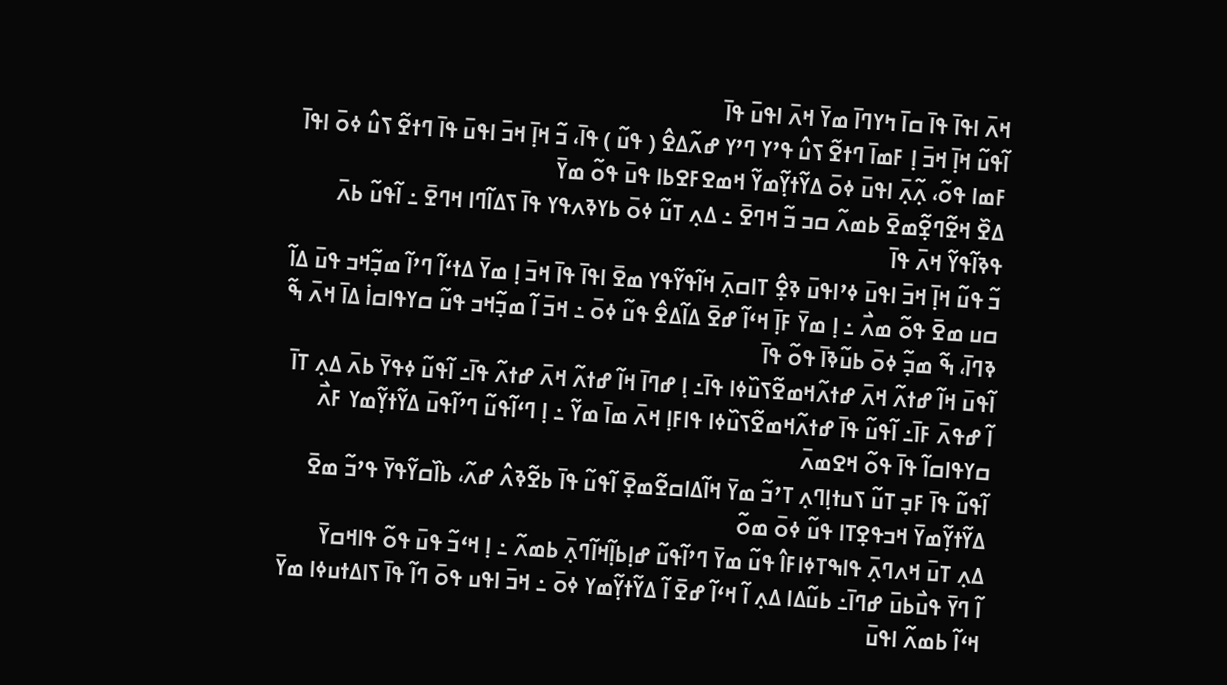ߞߍ߫ ߊߟߊ߫ ߟߊ߫ ߛߊ߫ ߤߌߣߊ߫ ߘߌ߫ ߞߍ߫ ߊߟߎ߫ ߟߊ߫
ߊ߬ߟߎ߬ ߞߊ߲߫ ߞߏ߫ ߊ߲ ߓߘߊ߫ ߣߙߐ߬ ߖߎ߮ ߟߴߌ ߣߴߌ ߝߍ߬ߡߐ߮ ( ߟߎ߬ ) ߟߊ߫، ߏ߬ ߞߊ߲߫ ߞߏ߫ ߊߟߎ߫ ߟߊ߫ ߣߙߐ߬ ߖߎ߮ ߦߋ߫ ߊߟߊ߫ ߓߘߊ ߟߋ߬، ߍ߲߬ߍ߲߫ ߊߟߎ߫ ߦߋ߫ ߡߌ߬ߙߌ߲߬ߘߌ߬ ߞߘߐߓߐߕߊ ߟߎ߫ ߟߋ߬ ߘߌ߫
ߡߐ߰ ߞߐ߬ߣߐ߲߬ߘߐ߫ ߕߘߍ߬ ߛߏ ߏ߬ ߞߣߐ߫ ߸ ߡߍ߲ ߠߎ߬ ߦߋ߫ ߕߌߢߍߟߌ ߟߊ߫ ߖߡߊ߬ߣߊ ߞߣߐ߫ ߸ ߊ߬ߟߎ߬ ߕߍ߫ ߟߢߊ߬ߟߌ߬ ߞߍ߫ ߟߊ߫
ߏ߬ ߟߎ߬ ߞߊ߲߫ ߞߏ߫ ߊߟߎ߫ ߦߴߊߟߎ߫ ߢߐ߲߮ ߠߊߛߍ߲߫ ߞߊ߬ߟߌ߬ߟߌ ߘߐ߫ ߊߟߊ߫ ߟߊ߫ ߞߏ߫ ߊ߲ ߘߌ߫ ߡߙߵߊ߬ ߣߴߊ߬ ߘߏ߲߬ߞߏ ߟߎ߫ ߡߊ߬ ߛߎ ߘߐ߫ ߟߋ߬ ߘߍ߯ ߸ ߊ߲ ߘߌ߫ ߓߊ߲߫ ߞߵߊ߬ ߝߐ߫ ߡߊ߬ߡߐ߮ ߟߎ߬ ߦߋ߫ ߸ ߞߏ߫ ߊ߬ ߘߏ߲߬ߞߏ ߟߎ߬ ߛߌߟߊߛߊ߭ ߡߊ߫ ߞߍ߫ ߒ߬ ߢߣߊ߫، ߒ߬ ߘߏ߲߬ ߦߋ߫ ߕߎ߬ߢߊ߫ ߟߋ߬ ߟߊ߫
ߊ߬ߟߎ߫ ߞߊ߬ ߝߙߍ߬ ߞߍ߫ ߝߙߍ߬ߞߘߐ߬ߖߎ߰ߦߊ ߟߊ߫߸ ߊ߲ ߝߣߊ߫ ߞߊ߬ ߝߙߍ߬ ߞߍ߫ ߝߙߍ߬ ߟߊ߫߸ ߊ߬ߟߎ߬ ߦߟߌ߫ ߕߍ߫ ߡߍ߲ ߠߊ߫
ߊ߬ ߝߟߍ߫ ߓߊ߫߸ ߊ߬ߟߎ߬ ߟߊ߫ ߝߙߍ߬ߞߘߐ߬ߖߎ߰ߦߊ ߟߊߓߊ߲ ߞߍ߫ ߘߊ߫ ߘߌ߬ ߸ ߊ߲ ߣߵߊ߬ߟߎ߬ ߣߴߊ߬ߟߎ߫ ߡߌ߬ߙߌ߲߬ߘߌ ߓߍ߯ ߛߌߟߊߛߊ߬ ߟߊ߫ ߟߋ߬ ߞߐߘߍ߫
ߊ߬ߟߎ߬ ߟߊ߫ ߓߏ߲ ߠߎ߬ ߖߎߙߊ߲ߣߍ߲ ߠߴߏ߬ ߘߌ߫ ߞߊ߬ߡߊߛߐ߬ߘߐ߲߫ ߊ߬ߟߎ߬ ߟߊ߫ ߕߐ߬ߢߍ߮ ߝߍ߬، ߕߊ߰ߛߌ߬ߟߌ߫ ߟߴߏ߬ ߘߐ߫ ߡߌ߬ߙߌ߲߬ߘߌ߫ ߞߏߟߐ߲ߠߊ ߟߎ߬ ߦߋ߫ ߘߋ߬
ߡߍ߲ ߠߎ߫ ߞߍߣߍ߲߫ ߟߊߒߠߦߊߓߊ߮ ߟߎ߬ ߘߌ߫ ߣߴߊ߬ߟߎ߬ ߝߊ߲ߕߊ߲߬ߞߊ߬ߣߍ߲߫ ߕߘߍ߬ ߸ ߊ߲ ߞߵߏ߬ ߟߎ߫ ߟߋ߬ ߟߊߞߛߌ߫
ߊ߬ ߣߌ߫ ߟߎ߯ߕߎ߫ ߝߣߊ߫߸ ߕߎ߬ߡߊ ߡߍ߲ ߊ߬ ߞߵߊ߬ ߝߐ߫ ߊ߬ ߡߌ߬ߙߌ߲߬ߘߌ ߦߋ߫ ߸ ߞߏ߫ ߊߟߎ ߟߋ߫ ߣߊ߬ ߟߊ߫ ߖߊߡߙߎߦߊ ߘߌ߫ ߞߵߊ߬ ߕߘߍ߬ ߊߟߎ߫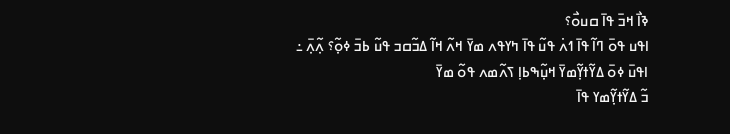ߢߊ߯ ߞߏ߫ ߟߊ߫ ߛߎߋ߯؟
ߊߟߎ ߟߋ߫ ߣߊ߬ ߟߊ߫ ߗߍ߭ ߟߎ߬ ߟߊ߫ ߤߌߟߍ ߘߌ߫ ߞߍ߬ ߞߊ߬ ߡߏ߬ߛߏ ߟߎ߬ ߕߏ߫ ߦߋ߲߬؟ ߍ߲߬ߍ߲߫ ߸ ߊߟߎ߫ ߦߋ߫ ߡߌ߬ߙߌ߲߬ߘߌ߫ ߞߎ߲߬ߒߕߊ߲ ߖߍ߬ߘߍ ߟߋ߬ ߘߌ߫
ߏ߬ ߡߌ߬ߙߌ߲߬ߘߌ ߟߊ߫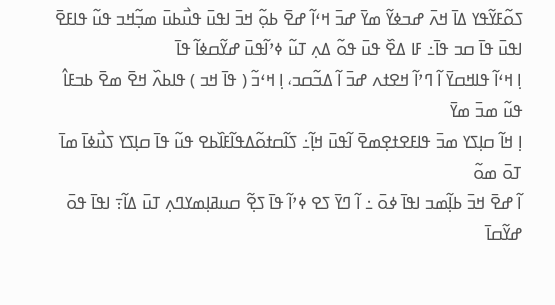ߖߋ߬ߓߌ߬ߟߌ ߡߊ߫ ߞߍ߫ ߝߏߦߌ߬ ߘߌ߫ ߝߏ߫ ߞߵߊ߬ ߝߐ߫ ߕߋ߲߬ ߞߏ߫ ߊߟߎ߫ ߟߎ߯ߕߎ߫ ߘߏ߲߬ߞߏ ߟߎ߬ ߟߊߓߐ߫ ߊߟߎ߫ ߟߊ߫ ߛߏ ߟߊ߫߸ ߓߊ ߡߐ߰ ߟߎ߫ ߟߋ߬ ߡߍ߲ ߠߎ߬ ߦߴߊ߬ߟߎ߫ ߝߌ߬ߛߦߊ߬ ߟߊ߫
ߊ߲ ߞߵߊ߬ ߟߊߞߛߌ߫ ߊ߬ ߣߴߊ߬ ߞߐߙߍ ߝߏ߫ ߊ߬ ߡߏ߬ߛߏ، ߊ߲ ߞߵߏ߬ ( ߟߊ߫ ߞߏ ) ߟߊߕߍ߰ ߞߐ߫ ߘߐ߫ ߕߏߓߊ߮ ߟߎ߬ ߘߏ߫ ߘߌ߫
ߊ߲ ߞߊ߬ ߛߊ߲ߖߌ ߘߏ߫ ߟߊߓߐߙߐ߲ߘߐ߫ ߊ߬ߟߎ߫ ߞߊ߲߬߸ ߖߊ߬ߛߙߋ߬ߡߟߊ߬ߓߊ߰ߕߐ ߟߎ߬ ߟߊ߫ ߛߊ߲ߖߌ ߖߎ߯ߦߊ߫ ߘߊ߫ ߠߋ߫ ߘߋ߬
ߊ߬ ߝߐ߫ ߞߏ߫ ߕߊ߲߬ߘߏ ߊߟߊ߫ ߦߋ߫ ߸ ߊ߬ ߣߌ߫ ߖߐ ߦߴߊ߬ ߟߊ߫ ߖߐ߲߬ ߛߎߥߊ߲ߘߌߣߍ߲ ߠߎ߫ ߡߊ߬߹ ߊߟߊ߫ ߟߋ߫ ߝߌ߬ߛߊ߫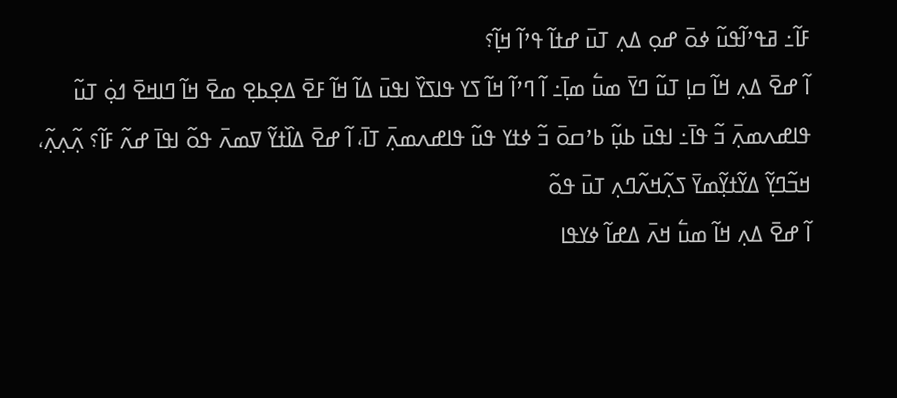ߓߊ߬߸ ߥߟߴߊ߬ߟߎ߬ ߦߋ߫ ߝߋ߲ ߡߍ߲ ߠߎ߫ ߝߙߊ߬ ߟߴߊ߬ ߞߊ߲߬؟
ߊ߬ ߝߐ߫ ߡߍ߲ ߞߊ߬ ߛߊ߲ ߠߎ߬ ߣߌ߫ ߘߎ߱ ߘߊ߲߫߸ ߊ߬ ߣߴߊ߬ ߞߊ߬ ߖߌ ߟߊߖߌ߰ ߊߟߎ߫ ߡߊ߬ ߞߊ߬ ߓߐ߫ ߡߐ߲ߕߐ߲ ߘߐ߫ ߞߊ߬ ߣߊߞߐ߫ ߗߋ߲߭ ߠߎ߬ ߟߊߝߍߘߍ߲߫ ߏ߬ ߟߊ߫߸ ߊߟߎ߫ ߕߎ߲߬ ߕߴߛߋ߫ ߏ߬ ߦߙߌ ߟߎ߬ ߟߊߝߍߘߍ߲߫ ߠߊ߫، ߊ߬ ߝߐ߫ ߡߊ߰ߙߌ߬ ߜߘߍ߫ ߟߋ߬ ߊߟߊ߫ ߝߍ߬ ߓߊ߬؟ ߍ߲߬ߍ߲ߍ߲߬، ߞߏ߬ߣߌ߲߬ ߡߌ߬ߙߌ߲߬ߘߌ߫ ߖߍ߲߬ߞߍ߬ߣߍ߲ ߠߎ߫ ߟߋ߬
ߊ߬ ߝߐ߫ ߡߍ߲ ߞߊ߬ ߘߎ߱ ߞߍ߫ ߡߝߊ߬ ߦߌߟߊ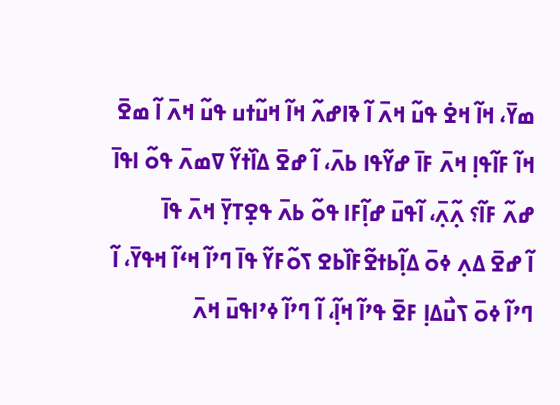ߘߌ߫، ߞߊ߬ ߞߐ߭ ߟߎ߬ ߞߍ߫ ߊ߬ ߢߊߝߍ߬ ߞߊ߬ ߞߎ߬ߙߎ ߟߎ߬ ߞߍ߫ ߊ߬ ߘߐ߫ ߞߊ߬ ߓߊ߬ߟߊ߲ ߞߍ߫ ߓߊ߫ ߝߌ߬ߟߊ ߕߍ߫، ߊ߬ ߝߐ߫ ߡߊ߰ߙߌ߬ ߜߘߍ߫ ߟߋ߬ ߊߟߊ߫ ߝߍ߬ ߓߊ߬؟ ߍ߲߬ߍ߲߫، ߊ߬ߟߎ߫ ߝߊ߲߬ߓߊ ߟߋ߬ ߕߍ߫ ߟߐ߲ߠߌ߲߫ ߞߍ߫ ߟߊ߫
ߊ߬ ߝߐ߫ ߡߍ߲ ߦߋ߫ ߡߊ߲߬ߕߙߐ߬ߓߊ߰ߕߐ ߖߋ߬ߓߌ߬ ߟߊ߫ ߣߴߊ߬ ߞߵߊ߬ ߞߟߌ߫، ߊ߬ ߣߴߊ߬ ߦߋ߫ ߖߎ߯ߡߊ߲ ߓߐ߫ ߟߴߊ߬ ߞߊ߲߬، ߊ߬ ߣߴߊ߬ ߦߴߊߟߎ߫ ߞߍ߫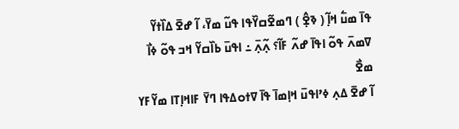ߟߊ߫ ߘߎ߱ ߞߊ߲߬ ( ߢߐ߲߮ ) ߣߘߐ߬ߛߌ߰ߟߊ ߟߎ߬ ߘߌ߫، ߊ߬ ߝߐ߫ ߡߊ߰ߙߌ߬ ߜߘߍ߫ ߟߋ߬ ߊߟߊ߫ ߝߍ߬ ߓߊ߬؟ ߍ߲߬ߍ߲߫ ߸ ߊߟߎ߫ ߕߊ߰ߛߌ߬ ߞߏ ߟߋ߬ ߦߊ߯ ߘߐ߯
ߊ߬ ߝߐ߫ ߡߍ߲ ߦߴߊߟߎ߫ ߞߊ߲ߘߊ߫ ߟߊ߫ ߜߙߋߡߟߊ ߣߌ߫ ߓߊߞߊ߲ߠߊ ߘߌ߬ߓߌ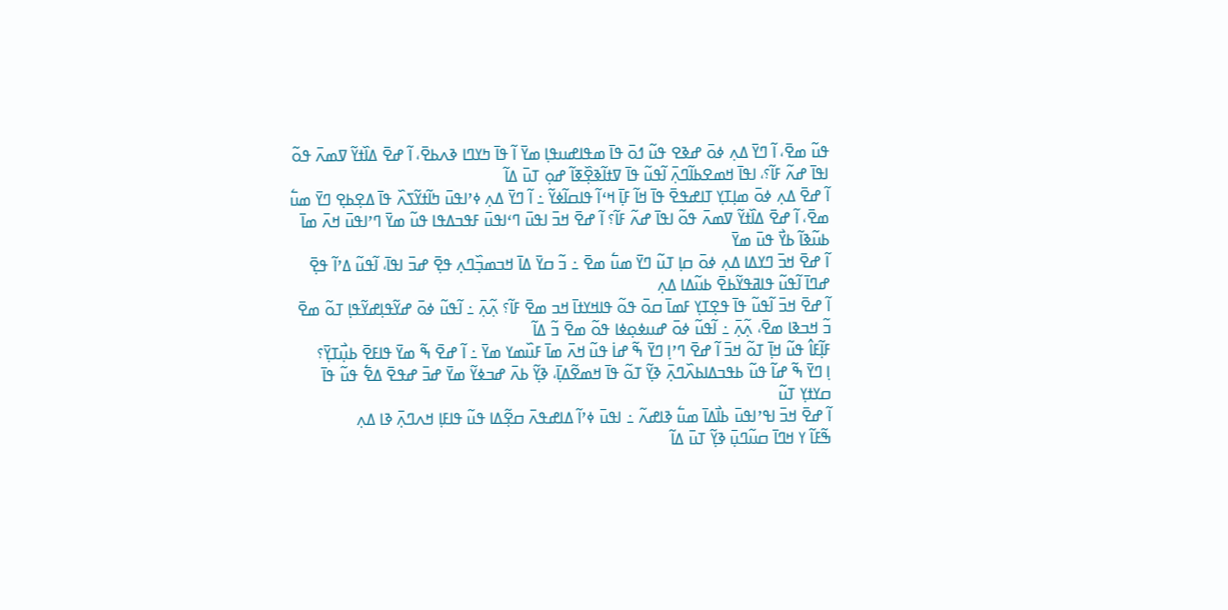ߟߎ߬ ߘߐ߫، ߊ߬ ߣߌ߫ ߡߍ߲ ߦߋ߫ ߝߢߐ ߟߎ߬ ߗߋ߫ ߟߊ߫ ߘߟߊߝߎߟߊ߲ ߘߌ߫ ߊ߬ ߟߊ߫ ߤߌߣߊ ߢߍߕߐ߫، ߊ߬ ߝߐ߫ ߡߊ߰ߙߌ߬ ߜߘߍ߫ ߟߋ߬ ߊߟߊ߫ ߝߍ߬ ߓߊ߬؟، ߊߟߊ߫ ߞߘߐߕߊ߬ߣߍ߲߫ ߊ߬ߟߎ߬ ߟߊ߫ ߜߙߊ߬ߢߐ߲߰ߧߊ߬ ߝߋ߲ ߠߎ߫ ߡߊ߬
ߊ߬ ߝߐ߫ ߡߍ߲ ߦߋ߫ ߘߊ߲ߠߌ߲ ߠߊߝߟߐ߫ ߟߊ߫ ߞߊ߬ ߓߊ߲߫ ߞߵߊ߬ ߟߊߛߊ߬ߦߌ߬ ߸ ߊ߬ ߣߌ߫ ߡߍ߲ ߦߴߊߟߎ߫ ߤߊ߬ߙߌ߬ߖߍ߰ ߟߊ߫ ߡߐ߲ߕߐ߲ ߣߌ߫ ߘߎ߱ ߘߐ߫، ߊ߬ ߝߐ߫ ߡߊ߰ߙߌ߬ ߜߘߍ߫ ߟߋ߬ ߊߟߊ߫ ߝߍ߬ ߓߊ߬؟ ߊ߬ ߝߐ߫ ߞߏ߫ ߊߟߎ߫ ߣߵߊߟߎ߫ ߓߟߏߡߟߊ ߟߎ߬ ߘߌ߫ ߣߴߊߟߎ߫ ߞߍ߫ ߘߊ߫ ߕߎ߬ߢߊ߬ ߕߌ߯ ߟߎ߫ ߘߌ߫
ߊ߬ ߝߐ߫ ߞߏ߫ ߣߌߡߊ ߡߍ߲ ߦߋ߫ ߛߊ߲ ߠߎ߬ ߣߌ߫ ߘߎ߱ ߘߐ߫ ߸ ߏ߬ ߛߌ߫ ߡߊ߫ ߞߏߘߏ߲߰ߣߍ߲ ߟߐ߲߫ ߝߏ߫ ߊߟߊ߫، ߊ߬ߟߎ߬ ߡߴߊ߬ ߟߐ߲߫ ߝߣߊ߫ ߊ߬ߟߎ߬ ߟߊߥߟߌ߬ߕߐ߫ ߕߎ߬ߡߊ ߡߍ߲
ߊ߬ ߝߐ߫ ߞߏ߫ ߊ߬ߟߎ߬ ߟߊ߫ ߟߐ߲ߠߌ߲ ߓߘߊ߫ ߛߋ߫ ߟߋ߬ ߟߊߞߌߙߊ߫ ߞߏ ߘߐ߫ ߓߊ߬؟ ߍ߲߬ߍ߲߫ ߸ ߊ߬ߟߎ߬ ߦߋ߫ ߝߌ߬ߟߊ߲ߝߌ߬ߟߊ߲ ߠߋ߬ ߘߐ߫ ߏ߬ ߞߏߢߊ ߘߐ߫، ߍ߲߬ߍ߲߫ ߸ ߊ߬ߟߎ߬ ߦߋ߫ ߝߎߦߋ߲ߦߊ ߟߋ߬ ߘߐ߫ ߏ߬ ߡߊ߬
ߓߊ߲߬ߓߊ߮ ߟߎ߬ ߞߊ߲߫ ߠߋ߬ ߞߏ߫ ߊ߬ ߝߐ߫ ߣߴߊ߲ ߣߌ߫ ߒ߬ ߝߊ߭ ߟߎ߬ ߞߍ߫ ߘߊ߫ ߓߎ߰ߘߌ ߘߌ߫ ߸ ߊ߬ ߝߐ߫ ߒ߬ ߘߌ߫ ߟߊߓߐ߫ ߕߎ߲߯ߠߌ߲߫؟
ߊ߲ ߣߌ߫ ߒ߬ ߝߊ߬ ߟߎ߬ ߕߟߏߡߊߕߍ߰ߣߍ߲߫ ߢߌ߲߬ ߠߋ߬ ߟߊ߫ ߞߘߐ߬ߡߊ߲߫، ߢߌ߲߬ ߕߍ߫ ߝߏߦߌ߬ ߘߌ߫ ߝߏ߫ ߝߟߐ߫ ߡߐ߱ ߟߎ߬ ߟߊ߫ ߛߌߙߌ߲ ߠߎ߬
ߊ߬ ߝߐ߫ ߞߏ߫ ߊߟߴߊߟߎ߫ ߕߊ߯ߡߊ߫ ߘߎ߱ ߢߊߝߍ߬ ߸ ߊߟߎ߫ ߦߴߊ߬ ߡߊߝߟߍ߫ ߛߐ߲߬ߡߊ ߟߎ߬ ߟߊߓߊ߲ ߞߍߣߍ߲߫ ߢߊ ߡߍ߲
ߒ߬ߓߊ߬ ߌ ߞߣߊ߫ ߛߎ߬ߣߎ߲߫ ߢߌ߲߬ ߠߎ߫ ߡߊ߬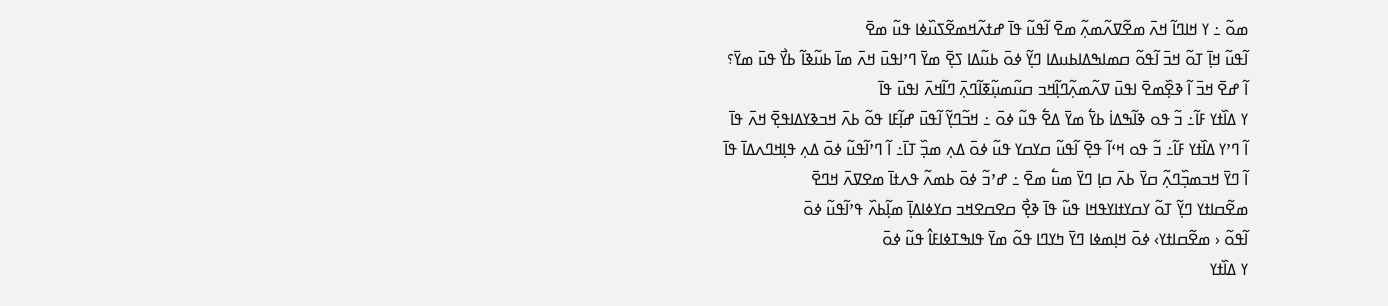ߘߋ߬ ߸ ߌ ߞߊߣߊ߬ ߞߍ߫ ߘߐ߬ߜߍ߬ߘߍ߲߬ ߘߐ߫ ߊ߬ߟߎ߬ ߟߊ߫ ߝߙߍ߬ߞߘߐ߬ߖߎ߰ߦߊ ߟߎ߬ ߘߐ߫
ߊ߬ߟߎ߬ ߞߊ߲߫ ߠߋ߬ ߞߏ߫ ߊ߬ߟߋ߬ ߛߘߊߒߡߊߕߎߡߊ ߣߌ߲߬ ߦߋ߫ ߕߎ߬ߡߊ ߖߐ߲߫ ߘߌ߫ ߣߴߊߟߎ߫ ߞߍ߫ ߘߊ߫ ߕߎ߬ߢߊ߬ ߕߌ߯ ߟߎ߫ ߘߌ߫؟
ߊ߬ ߝߐ߫ ߞߏ߫ ߊ߬ ߢߐ߲߰ߘߐ߫ ߊߟߎ߫ ߜߍ߬ߘߍ߲߬ߣߊ߲߬ߞߏ ߛߎ߬ߘߎ߲߬ߧߊ߬ߣߍ߲߫ ߣߊ߬ߞߍ߫ ߊߟߎ߫ ߟߊ߫
ߌ ߡߊ߰ߙߌ ߓߊ߬߸ ߏ߬ ߟߋ ߢߊ߬ߒߡߊ߭ ߕߌ߱ ߘߌ߫ ߡߐ߱ ߟߎ߬ ߦߋ߫ ߸ ߞߏ߬ߣߌ߲߬ ߊ߬ߟߎ߫ ߝߊ߲߬ߓߊ ߟߋ߬ ߕߍ߫ ߞߏߢߌߡߊߟߐ߲߫ ߞߍ߫ ߟߊ߫
ߊ߬ ߣߴߌ ߡߊ߰ߙߌ ߓߊ߬߸ ߏ߬ ߟߋ ߞߵߊ߬ ߟߐ߲߫ ߊ߬ߟߎ߬ ߛߌߛߌ ߟߎ߬ ߦߋ߫ ߡߍ߲ ߘߏ߲߰ ߠߊ߫߸ ߊ߬ ߣߴߊ߬ߟߎ߬ ߦߋ߫ ߡߍ߲ ߟߊ߲ߞߣߍߡߊ߫ ߟߊ߫
ߊ߬ ߣߌ߫ ߞߏߘߏ߲߰ߣߍ߲߬ ߛߌ߫ ߕߍ߫ ߛߊ߲ ߣߌ߫ ߘߎ߱ ߘߐ߫ ߸ ߝߴߏ߬ ߦߋ߫ ߕߘߍ߬ ߟߍߙߊ߫ ߘߐߜߍ߫ ߞߣߐ߫
ߘߐ߬ߛߊߙߌ ߣߌ߲߬ ߠߋ߬ ߌߛߌߙߊߌߟߞߊ ߟߎ߬ ߟߊ߫ ߢߐ߲߯ ߛߐߛߐߞߏ ߛߌߦߊߡߊ߲߫ ߘߊ߲߬ߕߍ߰ ߟߴߊ߬ߟߎ߬ ߦߋ߫
ߊ߬ߟߋ߬ ‹ ߘߐ߬ߛߊߙߌ› ߦߋ߫ ߞߊ߲ߘߦߊ ߣߌ߫ ߤߌߣߊ ߟߋ߬ ߘߌ߫ ߟߊߒߠߦߊߓߊ߮ ߟߎ߬ ߦߋ߫
ߌ ߡߊ߰ߙߌ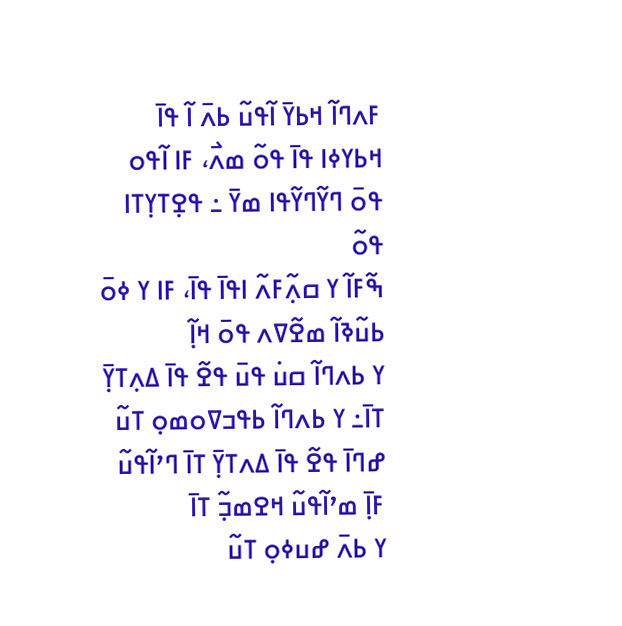ߓߍߣߊ߬ ߞߕߌ߫ ߊ߬ߟߎ߬ ߕߍ߫ ߊ߬ ߟߊ߫ ߞߕߌߦߊ ߟߊ߫ ߟߋ߬ ߘߍ߯، ߓߊ ߊ߬ߟߋ ߟߋ߫ ߣߌ߬ߣߌ߬ߟߊ ߘߌ߫ ߸ ߟߐ߲ߠߌ߲ߠߊ ߟߋ߬
ߒ߬ߓߊ߬ ߌ ߛߍ߲߬ߓߍ߬ ߊߟߊ߫ ߟߊ߫، ߓߊ ߌ ߦߋ߫ ߕߎ߬ߢߊ߬ ߘߐ߬ߜߍ ߟߋ߫ ߞߊ߲߬
ߌ ߕߍߣߊ߬ ߛߎ߭ ߟߎ߫ ߟߐ߬ ߟߊ߫ ߡߍ߲ߠߌ߲߫ ߠߊ߫߸ ߌ ߕߍߣߊ߬ ߕߟߏߜߋߘߋ߲ ߠߎ߬ ߝߣߊ߫ ߟߐ߬ ߟߊ߫ ߡߍߠߌ߲߫ ߠߊ߫ ߣߴߊ߬ߟߎ߬ ߓߊ߲߫ ߘߴߊ߬ߟߎ߬ ߞߐߘߏ߲߬ ߠߊ߫
ߌ ߕߍ߫ ߝߎߦߋ߲ ߠߎ߬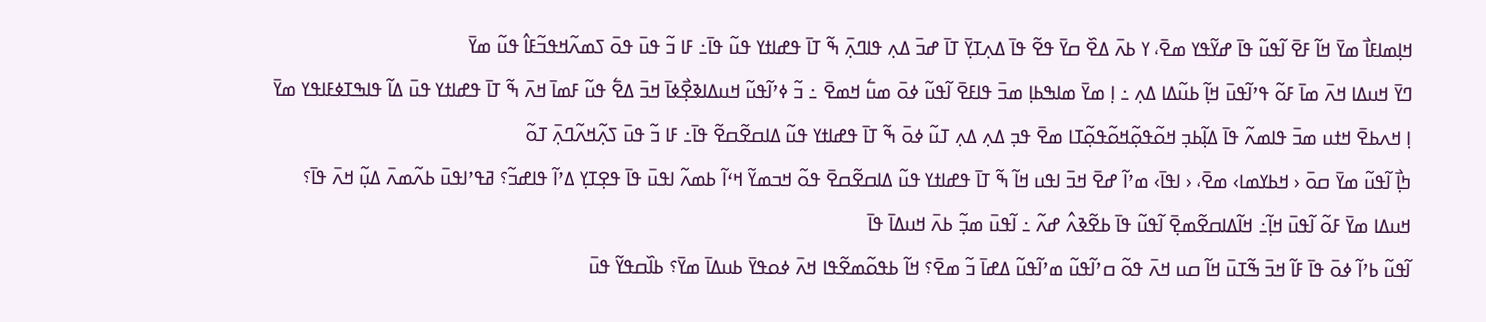ߞߊ߲ߘߊߓߊ߯ ߘߌ߫ ߞߊ߬ ߓߐ߫ ߊ߬ߟߎ߬ ߟߊ߫ ߝߌ߬ߟߌ ߘߐ߫، ߌ ߕߍ߫ ߡߐ߰ ߛߌ߫ ߟߐ߬ ߟߊ߫ ߡߍ߲ߠߌ߲߫ ߠߊ߫ ߝߏ߫ ߡߍ߲ ߟߊߣߍ߲߫ ߒ߬ ߠߊ߫ ߟߝߊߙߌ ߟߎ߬ ߟߊ߫߸ ߓߊ ߏ߬ ߟߎ߫ ߟߋ߫ ߖߘߍ߬ߞߟߏ߬ߓߊ߮ ߟߎ߬ ߘߌ߫
ߣߌ߫ ߞߎߡߊ ߞߍ߫ ߘߊ߫ ߓߋ߬ ߟߴߊ߬ߟߎ߫ ߞߊ߲߬ ߕߎ߬ߡߊ ߡߍ߲ ߸ ߊ߲ ߘߌ߫ ߘߊߒߕߊ߲ ߘߏ߫ ߟߊߓߐ߫ ߊ߬ߟߎ߬ ߦߋ߫ ߘߎ߱ ߞߘߐ߫ ߸ ߏ߬ ߦߴߊ߬ߟߎ߬ ߞߎߡߊߢߐ߲߯ߦߊ߫ ߞߏ߫ ߡߐ߱ ߟߎ߬ ߓߘߊ߫ ߞߍ߫ ߒ߬ ߠߊ߫ ߟߝߊߙߌ ߟߎ߫ ߡߊ߬ ߟߊߒߠߦߓߊߟߌ ߘߌ߫
ߊ߲ ߞߍߕߐ߫ ߞߙߎ ߘߏ߫ ߟߊߘߍ߬ ߟߊ߫ ߡߊ߲߬ߕߏ߲ ߞߋ߬ߟߋ߲߬ߞߋ߬ߟߋ߲߬ߠߊ ߘߐ߫ ߟߏ߲ ߡߍ߲ ߡߍ߲ ߠߎ߬ ߦߋ߫ ߒ߬ ߠߊ߫ ߟߝߊߙߌ ߟߎ߬ ߡߊߛߐ߬ߛߐ߬ ߟߊ߫߸ ߓߊ ߏ߬ ߟߎ߫ ߖߍ߲߬ߞߍ߬ߣߍ߲߫ ߠߋ߬
ߤߊ߲߯ ߊ߬ߟߎ߬ ߘߌ߫ ߛߋ߫ ‹ ߞߕߌߘߊ› ߘߐ߫، ‹ ߊߟߊ߫› ߘߴߊ߬ ߝߐ߫ ߞߏ߫ ߊߟߎ ߞߊ߬ ߒ߬ ߠߊ߫ ߟߝߊߙߌ ߟߎ߬ ߡߊߛߐ߬ߛߐ߫ ߟߋ߬ ߞߏߘߌ߬ ߞߵߊ߬ ߕߘߍ߬ ߊߟߎ߫ ߟߊ߫ ߟߐ߲ߠߌ߲ ߡߴߊ߬ ߟߊߝߏ߬؟ ߥߟߴߊߟߎ߫ ߕߍ߬ߘߍ߫ ߡߎ߲߬ ߞߍ߫ ߟߊ߫؟
ߞߎߡߊ ߘߌ߫ ߓߋ߬ ߊ߬ߟߎ߫ ߞߊ߲߬߸ ߞߊ߬ߡߊߛߐ߬ߘߐ߲߫ ߊ߬ߟߎ߬ ߟߊ߫ ߕߐ߬ߢߍ߮ ߝߍ߬ ߸ ߊ߬ߟߎ߫ ߘߏ߲߬ ߕߍ߫ ߞߎߡߊ߫ ߟߊ߫
ߊ߬ߟߎ߬ ߕߴߊ߬ ߦߋ߫ ߟߊ߫ ߓߊ߬ ߞߏ߫ ߒ߬ߠߎ߫ ߞߊ߬ ߛߎ ߞߍ߫ ߟߋ߬ ߛߴߊ߬ߟߎ߬ ߘߴߊ߬ߟߎ߬ ߡߝߊ߫ ߏ߬ ߘߐ߫؟ ߞߊ߬ ߕߟߋ߬ߘߐ߬ߟߊ ߞߍ߫ ߦߋߟߌ߫ ߕߎߡߊ߫ ߘߌ߫؟ ߕߊ߰ߛߟߌ߬ ߟߎ߫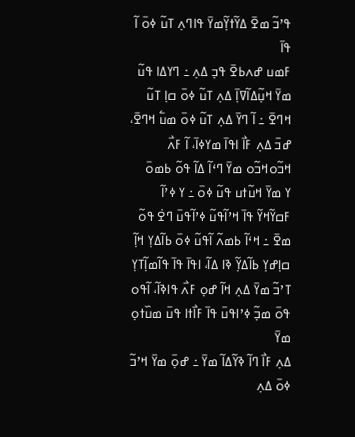ߟߴߏ߬ ߘߐ߫ ߡߌ߬ߙߌ߲߬ߘߌ߫ ߟߊߣߍ߲ ߠߎ߬ ߦߋ߫ ߊ߬ ߟߊ߫
ߓߘߎ ߝߍߕߐ߫ ߟߏ߲ ߡߍ߲ ߸ ߣߌߡߊ ߟߎ߬ ߘߌ߫ ߞߎ߲߬ߡߊ߬ߜߊ߲߫ ߡߍ߲ ߠߎ߬ ߦߋ߫ ߛߊ߲ ߠߎ߬ ߞߣߐ߫ ߸ ߊ߬ ߣߌ߫ ߡߍ߲ ߠߎ߬ ߦߋ߫ ߘߎ߱ ߞߣߐ߫، ߝߏ߫ ߡߍ߲ ߓߊ߯ ߊߟߊ߫ ߘߌߦߊ߫، ߊ߬ ߓߍ߯ ߞߏ߬ߋߞߏ߬ߋ ߘߌ߫ ߣߵߊ߬ ߡߊ߬ ߟߋ߬ ߕߘߋ߫
ߌ ߘߌ߫ ߞߎ߬ߙߎ ߟߎ߬ ߦߋ߫ ߸ ߌ ߦߴߊ߬ ߓߛߌ߬ߞߌ߬ ߟߊ߫ ߞߴߊ߬ߟߎ߬ ߦߴߊ߬ߟߎ߫ ߣߐ߭ ߟߋ߬ ߘߐ߫ ߸ ߞߵߊ߬ ߕߘߍ߬ ߊ߬ߟߎ߬ ߦߋ߫ ߕߊ߬ߡߌ߲ ߞߊ߲߬ ߛߊ߲ߝߌ߲ ߕߊ߬ߡߌ߲߬ ߢߊ ߡߊ߬، ߊߟߊ߫ ߟߊ߫ ߟߊ߬ߘߊ߲߬ߠߌ߲ ߠߴߏ߬ ߘߌ߫ ߡߍ߲ ߞߊ߬ ߝߋ߲ ߓߍ߯ ߟߊߢߊ߬، ߊ߬ߟߋ ߟߋ߫ ߘߏ߲߬ ߦߴߊߟߎ߫ ߟߊ߫ ߓߊ߯ߙߊ ߟߎ߫ ߘߎ߰ߙߋ߲ ߘߌ߫
ߡߍ߲ ߓߊ߯ ߣߊ߬ ߢߌ߬ߡߊ߬ ߘߌ߫ ߸ ߝߋ߲߫ ߘߌ߫ ߞߴߏ߬ ߦߋ߫ ߡߍ߲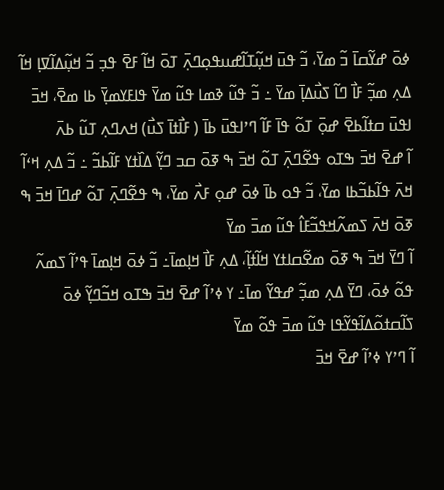ߦߋ߫ ߝߌ߬ߛߊ߫ ߏ߬ ߘߌ߫، ߏ߬ ߟߎ߫ ߞߎ߲߬ߠߊ߬ߝߎߟߋ߲ߣߍ߲߫ ߠߋ߫ ߞߊ߬ ߓߐ߫ ߟߏ߲ ߏ߬ ߞߎ߲߬ߡߊ߬ߜߊ߲ ߞߊ߬
ߡߍ߲ ߘߏ߲߬ ߓߊ߯ ߣߊ߬ ߖߎ߯ߡߊ߲߫ ߘߌ߫ ߸ ߏ߬ ߟߎ߬ ߢߘߊ ߟߎ߬ ߘߌ߫ ߟߊߓߌߘߌ߲߫ ߕߊ ߘߐ߫، ߞߏ߫ ߊߟߎ߫ ߛߙߊ߬ߕߐ߫ ߝߋ߲߫ ߠߋ߬ ߟߊ߫ ߓߊ߬ ߣߴߊߟߎ߫ ߕߊ߫ ( ߓߊ߯ߙߊ߫ ߖߎ߯) ߞߍߣߍ߲ ߠߎ߬ ߕߍ߫
ߊ߬ ߝߐ߫ ߞߏ߫ ߒߠߋ ߟߐ߬ߣߍ߲߫ ߠߋ߬ ߞߏ߫ ߒ ߧߋ߫ ߛߏ ߣߌ߲߬ ߡߊ߰ߙߌ ߓߊ߬ߕߏ߬ ߸ ߏ߬ ߡߍ߲ ߞߵߊ߬ ߞߍ߫ ߟߊ߬ߕߏ߬ߕߊ ߘߌ߫، ߏ߬ ߟߋ ߕߊ߫ ߦߋ߫ ߝߋ߲ ߓߍ߯ ߘߌ߫، ߒ ߟߐ߬ߣߍ߲߫ ߠߋ߬ ߝߣߊ߫ ߞߏ߫ ߒ ߧߋ߫ ߞߍ߫ ߖߘߍ߬ߞߟߏ߬ߓߊ߮ ߟߎ߬ ߘߏ߫ ߘߌ߫
ߊ߬ ߣߌ߫ ߞߏ߫ ߒ ߧߋ߫ ߘߐ߬ߛߊߙߌ ߞߊ߬ߙߊ߲߬، ߡߍ߲ ߓߊ߯ ߞߊ߲ߘߊ߫߸ ߏ߬ ߦߋ߫ ߞߊ߲ߘߊ߫ ߟߴߊ߬ ߖߘߍ߬ ߟߋ߬ ߦߋ߫، ߣߌ߫ ߡߍ߲ ߘߏ߲߬ ߝߟߌ߬ ߘߊ߫߸ ߌ ߦߴߊ߬ ߝߐ߫ ߞߏ߫ ߒߠߋ ߞߏ߬ߣߌ߲߬ ߦߋ߫ ߖߊ߬ߛߙߋ߬ߡߊ߬ߟߌ߬ߟߊ ߟߎ߬ ߘߏ߫ ߟߋ߬ ߘߌ߫
ߊ߬ ߣߴߌ ߦߴߊ߬ ߝߐ߫ ߞߏ߫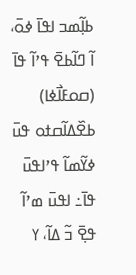ߕߊ߲߬ߘߏ ߊߟߊ߫ ߦߋ߫، ߊ߬ ߣߊ߬ߕߐ߫ ߟߴߊ߬ ߟߊ߫ (ߛߋߓߊ߯ߦߊ) ߕߐ߰ߡߊ߬ߛߙߋ ߟߎ߫ ߦߌ߬ߘߊ߬ ߟߴߊߟߎ߫ ߟߊ߫߸ ߊߟߎ߫ ߘߴߊ߬ ߟߐ߲߫ ߏ߬ ߡߊ߬، ߌ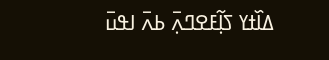ߡߊ߰ߙߌ ߖߊ߲߬ߓߐߣߍ߲߫ ߕߍ߫ ߊߟߎ߫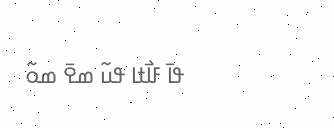ߟߊ߫ ߓߊ߯ߙߊ ߟߎ߬ ߘߐ߫ ߘߋ߬